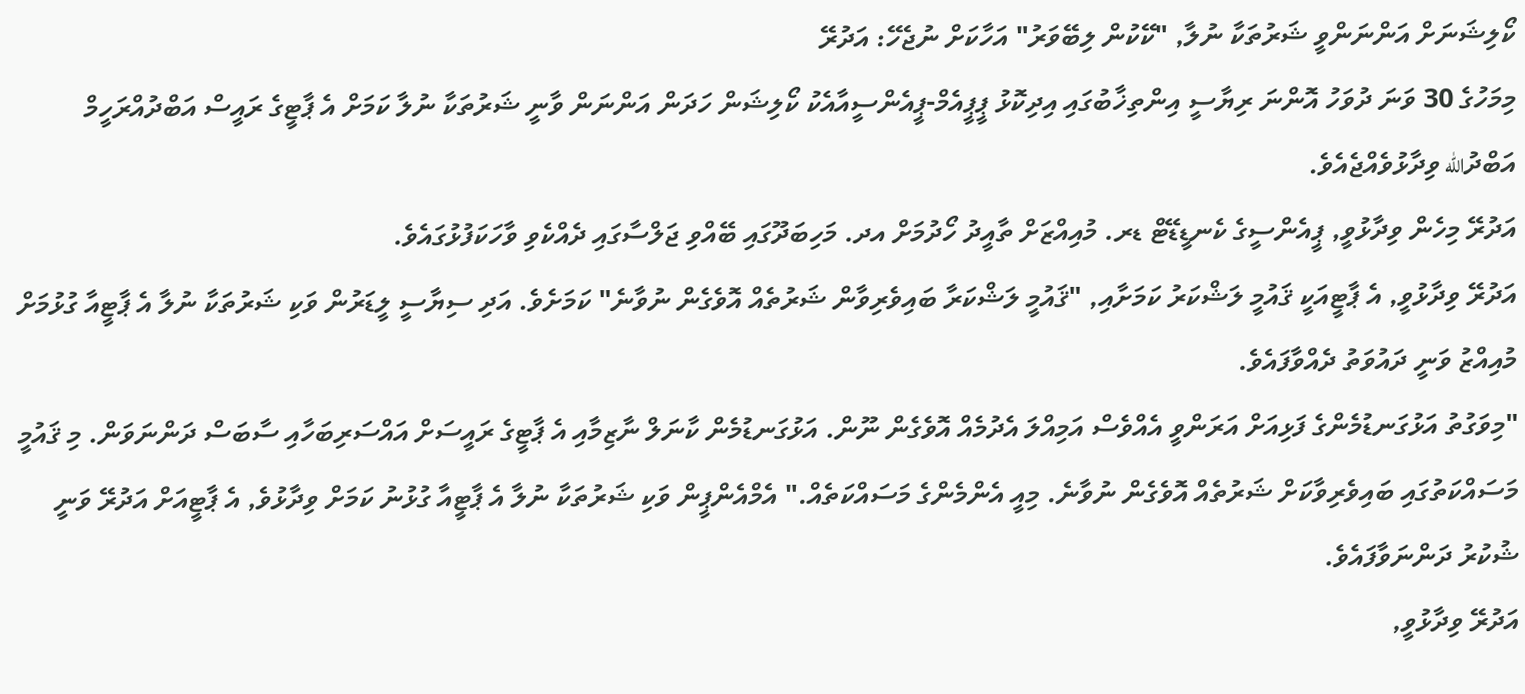ކޯލިޝަނަށް އަންނަންވީ ޝަރުތަކާ ނުލާ, "ކޭކުން ލިބޭވަރު" އަހާކަށް ނުޖެހޭ: އަދުރޭ
މިމަހުގެ 30 ވަނަ ދުވަހު އޮންނަ ރިޔާސީ އިންތިޚާބުގައި އިދިކޮޅު ޕީޕީއެމް-ޕީއެންސީއާއެކު ކޯލިޝަން ހަދަން އަންނަން ވާނީ ޝަރުތަކާ ނުލާ ކަމަށް އެ ޕާޓީގެ ރައީސް އަބްދުއްރަހީމް އަބްދުالله ވިދާޅުވެއްޖެއެވެ.
އަދުރޭ މިހެން ވިދާޅުވީ, ޕީއެންސީގެ ކެނޑީޑޭޓް ޑރ. މުއިއްޒަށް ތާއީދު ހޯދުމަށް އދ. މަހިބަދޫގައި ބޭއްވި ޖަލްސާގައި ދެއްކެވި ވާހަކަފުޅުގައެވެ.
އަދުރޭ ވިދާޅުވީ, އެ ޕާޓީއަކީ ޤައުމީ ލަޝްކަރު ކަމަށާއި, "ޤައުމީ ލަޝްކަރާ ބައިވެރިވާން ޝަރުތެއް އޮވެގެން ނުވާނެ" ކަމަށެވެ. އަދި ސިޔާސީ ލީޑަރުން ވަކި ޝަރުތަކާ ނުލާ އެ ޕާޓީއާ ގުޅުމަށް މުއިއްޒު ވަނީ ދައުވަތު ދެއްވާފައެވެ.
"މިވަގުތު އަޅުގަނޑުމެންގެ ފަޅިއަށް އަރަންވީ އެއްވެސް އަމިއްލަ އެދުމެއް އޮވެގެން ނޫން. އަޅުގަނޑުމެން ކާނަލް ނާޒިމާއި އެ ޕާޓީގެ ރައީސަށް އައްސަރިބަހާއި ސާބަސް ދަންނަވަން. މި ޤައުމީ މަސައްކަތުގައި ބައިވެރިވާކަށް ޝަރުތެއް އޮވެގެން ނުވާނެ. މިއީ އެންމެންގެ މަސައްކަތެއް." އެމްއެންޕީން ވަކި ޝަރުތަކާ ނުލާ އެ ޕާޓީއާ ގުޅުނު ކަމަށް ވިދާޅުވެ, އެ ޕާޓީއަށް އަދުރޭ ވަނީ ޝުކުރު ދަންނަވާފައެވެ.
އަދުރޭ ވިދާޅުވީ,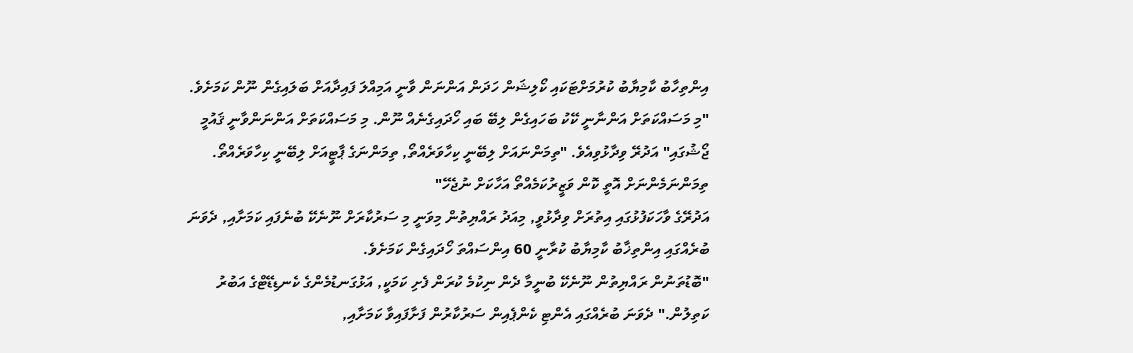އިންތިހާބު ކާމިޔާބު ކުރުމަށްޓަކައި ކޯލިޝަން ހަދަން އަންނަން ވާނީ އަމިއްލަ ފައިދާއަށް ބަލައިގެން ނޫން ކަމަށެވެ.
"މި މަސައްކަތަށް އަންނާނީ ކޭކު ބަހައިގެން ލިބޭ ބައި ހޯދައިގެނެއް ނޫން. މި މަސައްކަތަށް އަންނަންވާނީ ޤައުމީ ޖޯޝުގައި" އަދުރޭ ވިދާޅުވިއެވެ. "ތިމަންނައަށް ލިބޭނީ ކިހާވަރެއްތޯ, ތިމަންނަގެ ޕާޓީއަށް ލިބޭނީ ކިހާވަރެއްތޯ. ތިމަންނަމެންނަށް އޮތީ ކޮން ވަޒީރުކަމެއްތޯ އަހާކަށް ނުޖެހޭ"
އަދުރޭގެ ވާހަކަފުޅުގައި އިތުރަށް ވިދާޅުވީ, މިއަދު ރައްޔިތުން މިވަނީ މި ސަރުކާރަށް ނޫނެކޭ ބުނެފައި ކަމަށާއި, ދެވަނަ ބުރެއްގައި އިންތިޚާބު ކާމިޔާބު ކުރާނީ 60 އިންސައްތަ ހޯދައިގެން ކަމަށެވެ.
"ބޮޑުތަނުން ރައްޔިތުން ނޫނެކޭ ބުނީމާ ދެން ނިކުމެ ކުރަން ފެށި ކަމަކީ, އަޅުގަނޑުމެންގެ ކެނޑިޑޭޓްގެ އަބުރު ކަތިލުން." ދެވަނަ ބުރެއްގައި އެންޓި ކެންޕެއިން ސަރުކާރުން ފަށާފައިވާ ކަމަށާއި,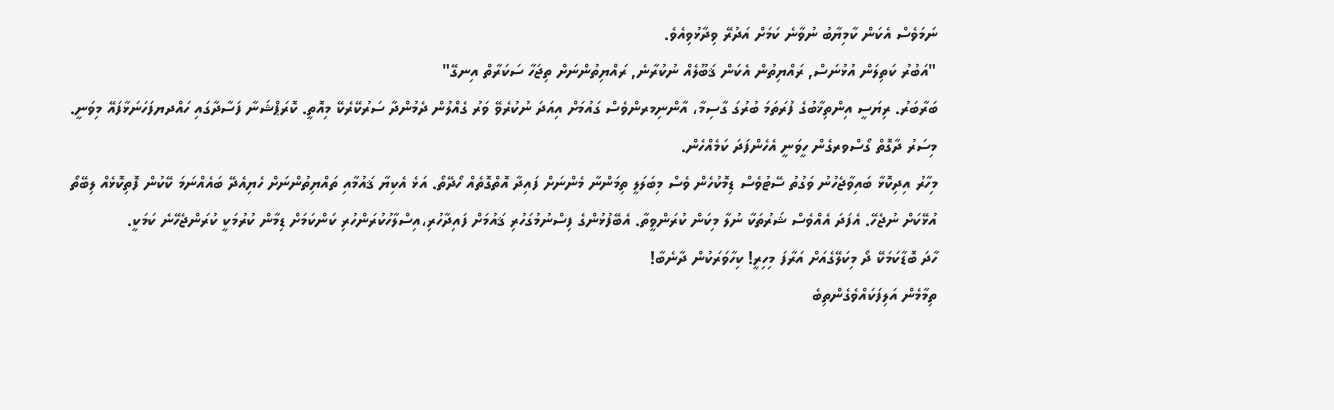ނަމަވެސް އެކަން ކާމިޔާބު ނުވާނެ ކަމަށް އަދުރޭ ވިދާޅުވިއެވެ.
"އަބުރު ކަތިލަން އުޅުނަސް, ރައްޔިތުން އެކަން ޤަބޫލެއް ނުކުރާނެ, ރައްޔިތުންނަށް ތިޖަހާ ސަކަރާތް އިނގޭ"
ބަރާބަރު. ރިޔަސީ އިންތިޚާބުގެ ފުރަތަމަ ބުރުގަ ގާސިމާ، އާންނިމރންވެސް ގައުމަށް އިއަދަ ނުކުރެވޭ ވަރު ގެއްލުން ދެމުންދާ ސަރުކޭރެކޭ މިއޮތީ. ކޮރަޕްޝަނާ ފަސާދާގައި ހައްދޔފަހަނަޅާފައޭ މިވަނީ. މިސަރު ދާގޮތް ގޯސްވރގެން ހީވަނީ އެހެންފަދަ ކަމެއްހެން.
މިހާރު އިދިކޮޅާ ބައިވާޖެހުނު ވަގުތު ސޭޓުވެސް ޑިމޮކުހެން ވެސް މިބަލަލީ ތިމަންނާ މެންނަށް ފައިދާ އޮތްގޮތެއް ހޯދޭތޯ. އަޅެ އެކިޔާ ޤައުމާއި ތައްޔިތުންނަށް ހެޔިއެދޭ ބައެއްނަމަ ކޭކުން ފޮތިކޮޅެއް ލިބޭތޯ އުޅޭކަށް ނުޖެހޭ. އެފަދަ އެއްވެސް ޝަރުތަކާ ނުލާ މިކަން ކުރަންވީތާ. އެބޭފުޅުންގެ ފިސްނުމުގަހުރި ޤައުމަށް ފައިދާހުރި،އިސްލާހުކުރަންހުރި ކަންކަމަށް ޑިމާން ކުރުމަކީ ކުރަންޖެހޭނެ ކަމަކީ.
ހާދަ ބޮޑާކަމަކޭ ދޯ މިކަލޭގެއަށް އަރާފަ މިހިރީ! ކިހާވަރަކުން ދާނެބާ!
ތިމާމެން އަލިފަކައްވެގެންތިބެ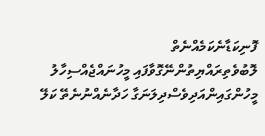ފޮނިކަޑާނެކަމެއްނެތް
ލޮބުވެތިރައްޔިތުންނޭގޮވާފައި މީހުނައްޖެއްސިހާލު
މީހުންގައިންއަދިވެސްދިލަނަގާ ހަދާނެއްނުނެތޭ ކަލޭ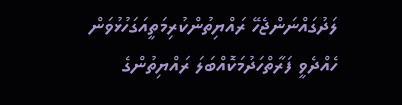ލަދުގައްނަންޖެހޭ ރައްޔިތުންކުރިމަތީއަގަހުޅުވަން
ހެއްދެވީ ފަރާތްހަދުމަކޮއްބަލަ ރައްޔިތުންގެ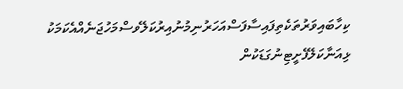ކިހާބައިވަރުތަކެތިފައިސާފަސްއަހަރުނިމުނުއިރުކަލޭވސްމަހުޖަނެއްއެކަމަކު ޅިއަނާކަލޭފެށީޓިނުގަޑަކުން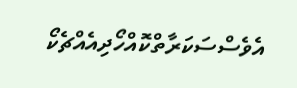އެވެސްސަކަރާތްކޮއްހޯދިއެއްޗެކޯ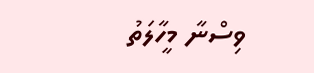ވިސްނާ މީހާލަތު